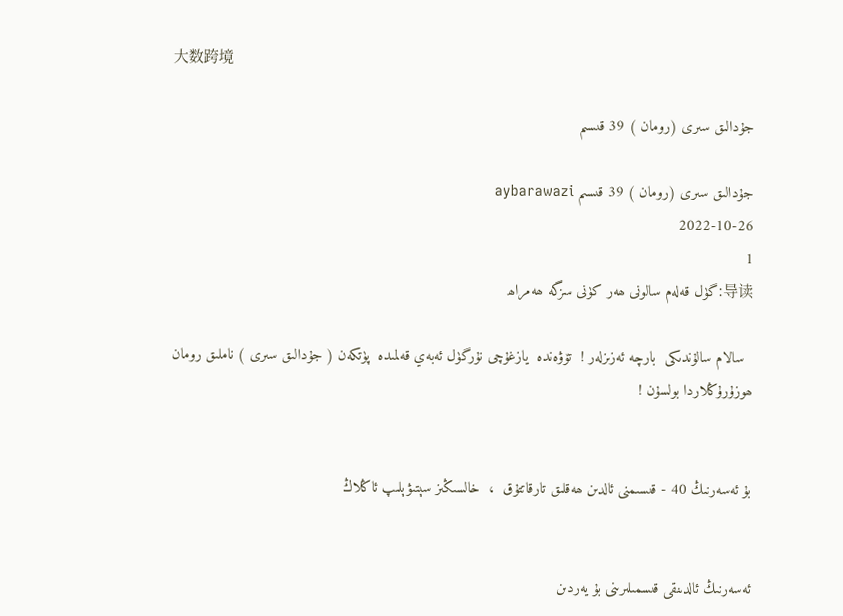大数跨境

جۇدالىق سىرى (رومان ) 39 قىسىم

جۇدالىق سىرى (رومان ) 39 قىسىم aybarawazi
2022-10-26
1
导读:گۈل قەلەم سالونى ھەر كۈنى سزگە ھەمراھ

  سالام سالۇندىكى  بارچە ئەزىزلەر !  تۆۋەندە  يازغۇچى نۇرگۈل ئەبەي قەلمىدە  پۈتكەن ( جۇدالىق سىرى ) ناملىق رومان ھوزۇرۇڭلاردا بولسۇن !


بۇ ئەسەرنىڭ 40 - قىسىمنى ئالدىن ھەقلىق تارقاتتۇق  ،  خالسىڭىز سېتىۋېلىپ ئاڭلاڭ


ئەسەرنىڭ ئالدىنقى قىسمىلىرىنى بۇ يەردىن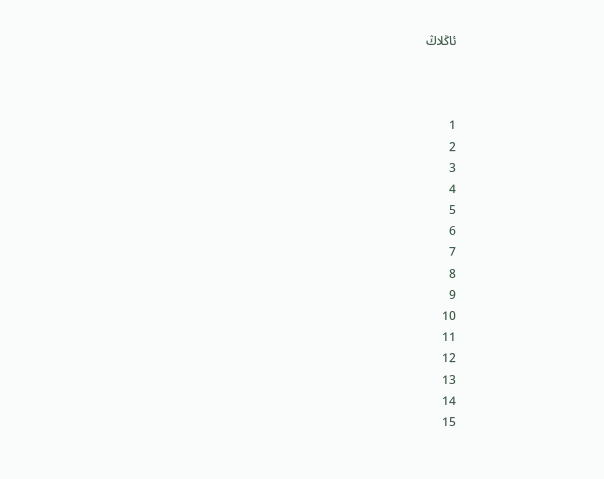ئاڭلاڭ



1
2
3
4
5
6
7
8
9
10
11
12
13
14
15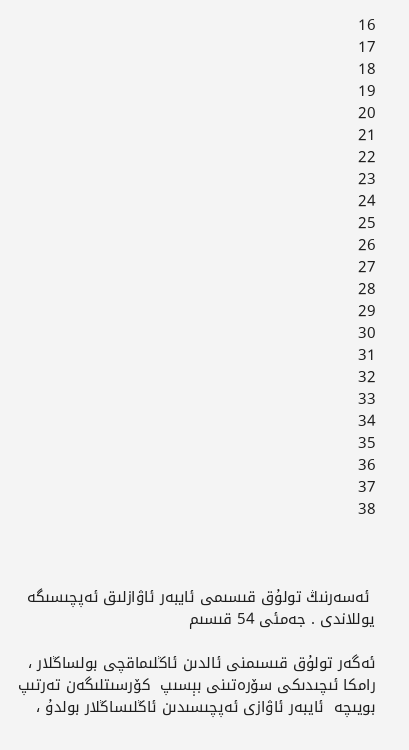16
17
18
19
20
21
22
23
24
25
26
27
28
29
30
31
32
33
34
35
36
37
38



 ئەسەرنىڭ تولۇق قىسىمى ئايبەر ئاۋازلىق ئەپچىسىگە يوللاندى . جەمئى 54 قىسىم

ئەگەر تولۇق قىسىمنى ئالدىن ئاڭلىماقچى بولساڭلار ،  رامكا ئىچىدىكى سۆرەتىنى بېسىپ  كۆرسىتلىگەن تەرتىپ بويىچە  ئايبەر ئاۋازى ئەپچىسىدىن ئاڭلىساڭلار بولدۇ ،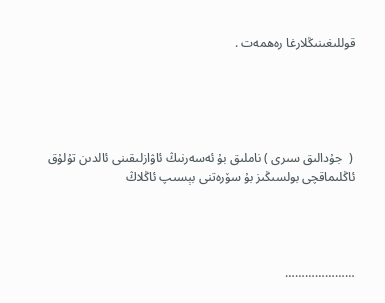قوللىغىنىڭلارغا رەھمەت .





 (  جۇدالىق سىرى ) ناملىق بۇ ئەسەرنىڭ ئاۋازلىقىنى ئالدىن تۇلۇق ئاڭلىماقچى بولسىڭىز بۇ سۆرەتنى بېسىپ ئاڭلاڭ




…………………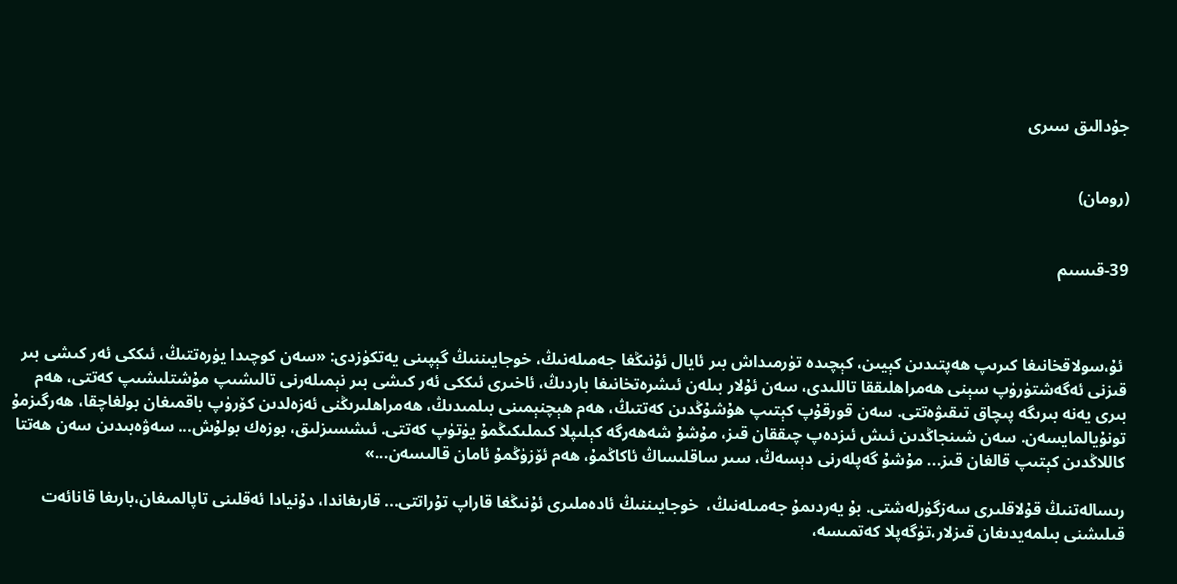جۇدالىق سىرى


(رومان)


39-قىسىم



 ئۇ،سولاقخانىغا كىرىپ ھەپتىدىن كېيىن، كېچىدە تۈرمىداش بىر ئايال ئۇنىڭغا جەمىلەنىڭ، خوجايىننىڭ گېپىنى يەتكۈزدى: «سەن كوچىدا يۈرەتتىڭ، ئىككى ئەر كىشى بىر قىزنى ئەگەشتۈرۈپ سېنى ھەمراھلىققا تاللىدى، سەن ئۇلار بىلەن ئىشرەتخانىغا باردىڭ، ئاخىرى ئىككى ئەر كىشى بىر نېمىلەرنى تالىشىپ مۇشتلىشىپ كەتتى، ھەم بىرى يەنە بىرىگە پىچاق تىقىۋەتتى. سەن قورقۇپ كېتىپ ھۇشۇڭدىن كەتتىڭ، ھەم ھېچنېمىنى بىلمىدىڭ، ھەمراھلىرىڭنى ئەزەلدىن كۆرۈپ باقمىغان بولغاچقا، ھەرگىزمۇ تونۇيالمايسەن. سەن شىنجاڭدىن ئىش ئىزدەپ چىققان قىز، مۇشۇ شەھەرگە كېلىپلا كىملىكىڭمۇ يۈتۈپ كەتتى. ئىشسىزلىق، بوزەك بولۇش... سەۋەبىدىن سەن ھەتتا كاللاڭدىن كېتىپ قالغان قىز... مۇشۇ گەپلەرنى دېسەڭ، سىر ساقلىساڭ ئاكاڭمۇ، ھەم ئۆزۈڭمۇ ئامان قالىسەن...»

رىسالەتنىڭ قۇلاقلىرى سەزگۈرلەشتى. بۇ يەردىمۇ جەمىلەنىڭ،  خوجايىننىڭ ئادەملىرى ئۇنىڭغا قاراپ تۇراتتى... قارىغاندا، دۇنيادا ئەقلىنى تاپالمىغان،بارىغا قانائەت قىلىشنى بىلمەيدىغان قىزلار،تۈگەپلا كەتمىسە،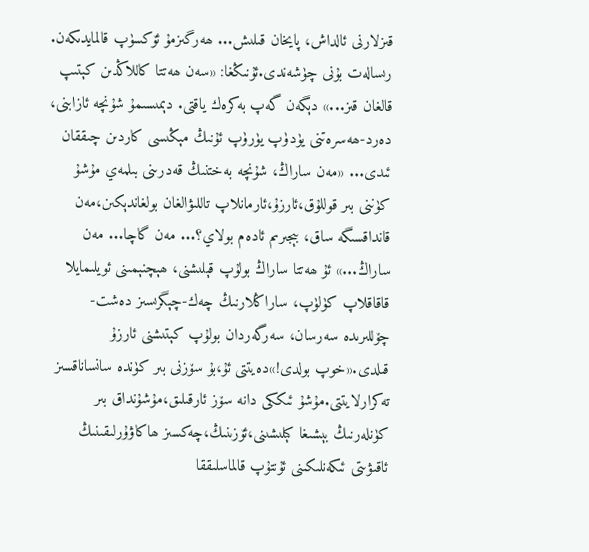قىزلارنى ئالداش، پايخان قىلىش... ھەرگىزمۇ ئۆكسۈپ قالمايدىكەن. رىسالەت بۇنى چۈشەندى.ئۇنىڭغا: «سەن ھەتتا كاللاڭدىن كېتىپ قالغان قىز...» دېگەن گەپ بەكرەك ياقتى. دېمىسىمۇ شۇنچە ئازابنى، دەرد-ھەسرەتنى يۈدۈپ يۈرۈپ ئۇنىڭ مېڭىسى كاردىن چىققان ئىدى... «مەن ساراڭ، شۇنچە بەختنىڭ قەدرىنى بىلمەي مۇشۇ كۈننى بىر قوللۇق،ئارزۇ،ئارمانلاپ تاللىۋالغان بولغاندېكىن،مەن قانداقسىگە ساق، بېجىرىم ئادەم بولاي؟... مەن گاچا... مەن ساراڭ...» ئۇ ھەتتا ساراڭ بولۇپ قېلىشنى، ھېچنېمىنى ئويلىمايلا قاقاقلاپ كۈلۈپ، ساراڭلارنىڭ چەك-چېگرىسىز دەشت-چۆللىرىدە سەرسان، سەرگەردان بولۇپ كېتىشنى ئارزۇ قىلدى.«خوپ بولدى!»دەيتتى ئۇ،بۇ سۆزنى بىر كۈندە سانساناقسىز تەكرارلايتتى.مۇشۇ ئىككى دانە سۆز ئارقىلىق،مۇشۇنداق بىر كۈنلەرنىڭ بېشىغا كېلىشىنى،ئۆزىنىڭ،چەكسىز ھاكاۋۇرلىقىنىڭ ئاقىۋىتى ئىكەنلىكىنى ئۇنتۇپ قالماسلىققا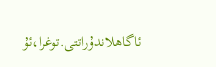ئاگاھلاندۇراتتى.توغرا،ئۇ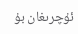ئۇچرىغان بۇ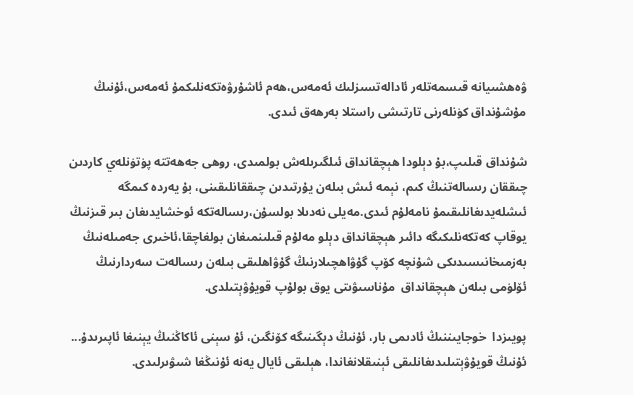ۋەھشىيانە قىسمەتلەر ئادالەتسىزلىك ئەمەس،ھەم ئاشۇرۋەتكەنلىكمۇ ئەمەس،ئۇنىڭ مۇشۇنداق كۈنلەرنى تارتىشى راستلا بەرھەق ئىدى.

شۇنداق قىلىپ،بۇ دېلودا ھېچقانداق ئىلگىرىلەش بولمىدى، روھى جەھەتتە پۈتۈنلەي كاردىن چىققان رىسالەتنىڭ كىم، نېمە ئىش بىلەن يۇرتىدىن چىققانلىقىنى، بۇ يەردە كىمگە ئىشلەيدىغانلىقىمۇ نامەلۇم ئىدى.مەيلى نەدىلا بولسۇن،رىسالەتكە ئوخشايدىغان بىر قىزنىڭ يوقاپ كەتكەنلىكىگە دائىر ھېچقانداق دېلو مەلۇم قىلىنمىغان بولغاچقا،ئاخىرى جەمىلەنىڭ بەزمىخانىسىدىكى شۇنچە كۆپ گۇۋاھچىلارنىڭ گۇۋاھلىقى بىلەن رىسالەت سەردارنىڭ ئۆلۈمى بىلەن ھېچقانداق  مۇناسىۋىتى يوق بولۇپ قويۇۋېتىلدى.

پويىزدا  خوجايىننىڭ ئادىمى بار، ئۇنىڭ دېگىنىگە كۆنگىن، ئۇ سېنى ئاكاڭنىڭ يېنىغا ئاپىرىدۇ... ئۇنىڭ قويۇۋېتىلىدىغانلىقى ئېنىقلانغاندا، ھېلىقى ئايال يەنە ئۇنىڭغا شىۋىرلىدى.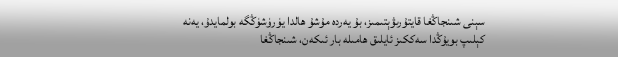سېنى شىنجاڭغا قايتۇرىۋېتىمىز، بۇ يەردە مۇشۇ ھالدا يۈرۈشۈڭگە بولمايدۇ، يەنە كېلىپ بويۇڭدا سەككىز ئايلىق ھامىلە بار ئىكەن، شىنجاڭغا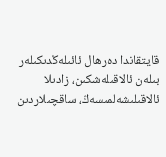قايتقاندا دەرھال ئائىلەڭدىكىلەر بىلەن ئالاقىلەشكىن، زادىلا ئالاقىلىشەلمىسەڭ، ساقچىلاردىن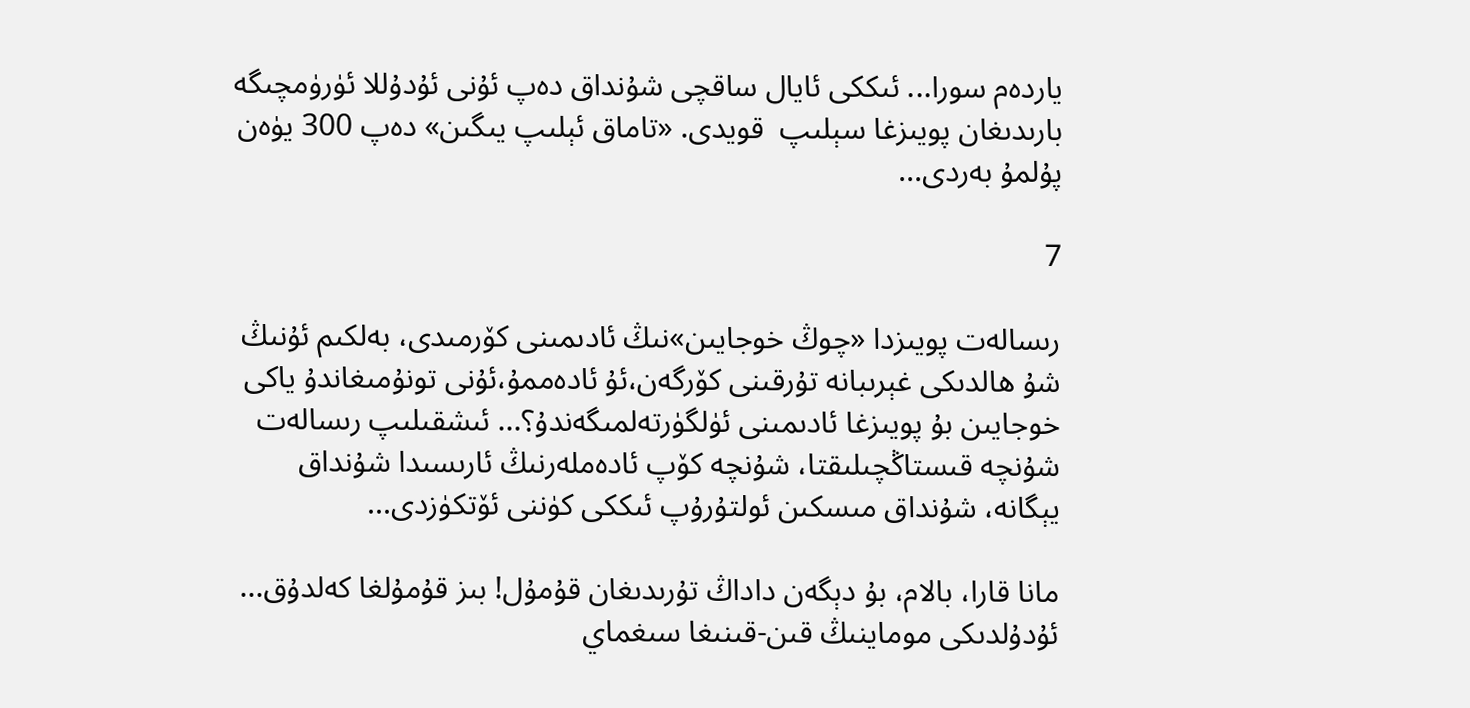ياردەم سورا... ئىككى ئايال ساقچى شۇنداق دەپ ئۇنى ئۇدۇللا ئۈرۈمچىگە بارىدىغان پويىزغا سېلىپ  قويدى. «تاماق ئېلىپ يىگىن» دەپ 300 يۈەن پۇلمۇ بەردى...

7

رىسالەت پويىزدا «چوڭ خوجايىن»نىڭ ئادىمىنى كۆرمىدى، بەلكىم ئۇنىڭ شۇ ھالدىكى غېرىبانە تۇرقىنى كۆرگەن،ئۇ ئادەممۇ،ئۇنى تونۇمىغاندۇ ياكى خوجايىن بۇ پويىزغا ئادىمىنى ئۈلگۈرتەلمىگەندۇ؟... ئىشقىلىپ رىسالەت شۇنچە قىستاڭچىلىقتا، شۇنچە كۆپ ئادەملەرنىڭ ئارىسىدا شۇنداق يېگانە، شۇنداق مىسكىن ئولتۇرۇپ ئىككى كۈننى ئۆتكۈزدى...

مانا قارا، بالام، بۇ دېگەن داداڭ تۇرىدىغان قۇمۇل! بىز قۇمۇلغا كەلدۇق... ئۇدۇلدىكى موماينىڭ قىن-قىنىغا سىغماي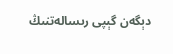دېگەن گېپى رىسالەتنىڭ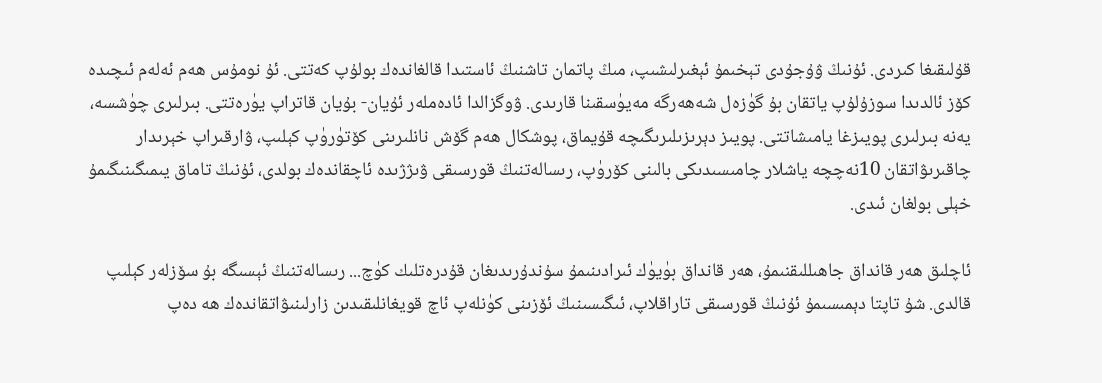قۇلىقىغا كىردى. ئۇنىڭ ۋۇجۇدى تېخىمۇ ئېغىرلىشىپ، مىڭ پاتمان تاشنىڭ ئاستىدا قالغاندەك بولۇپ كەتتى. ئۇ نومۇس ھەم ئەلەم ئىچىدە كۆز ئالدىدا سوزۇلۇپ ياتقان بۇ گۈزەل شەھەرگە مەيۈسقىنا قارىدى. ۋوگزالدا ئادەملەر ئۇيان- بۇيان قاتراپ يۈرەتتى. بىرلىرى چۈشسە، يەنە بىرلىرى پويىزغا يامىشاتتى. پويىز دېرىزىلىرىگىچە قۇيماق، پوشكال ھەم گۆش نانلىرىنى كۆتۈرۈپ كېلىپ، ۋارقىراپ خېرىدار چاقىرىۋاتقان 10نەچچە ياشلار چامىسىدىكى بالىنى كۆرۈپ، رىسالەتنىڭ قورسىقى ۋىژژىدە ئاچقاندەك بولدى، ئۇنىڭ تاماق يىمىگىنىگىمۇ خېلى بولغان ئىدى.

ئاچلىق ھەر قانداق جاھىللىقنىمۇ، ھەر قانداق بۈيۈك ئىرادىنىمۇ سۇندۇرىدىغان قۇدرەتلىك كۈچ... رىسالەتنىڭ ئېسىگە بۇ سۆزلەر كېلىپ قالدى. شۇ تاپتا دېمىسىمۇ ئۇنىڭ قورسىقى تاراقلاپ، ئىگىسىنىڭ ئۆزىنى كۈنلەپ ئاچ قويغانلىقىدىن زارلىنىۋاتقاندەك ھە دەپ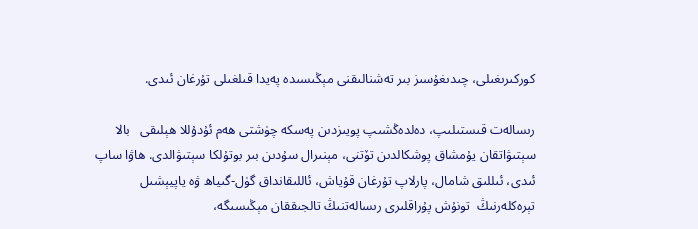كوركىرىغىلى، چىدىغۇسىز بىر تەشنالىقنى مېڭىسىدە پەيدا قىلغىلى تۇرغان ئىدى.

رىسالەت قىستىلىپ، دەلدەڭشىپ پويىزدىن پەسكە چۈشتى ھەم ئۇدۇللا ھېلىقى   بالا سېتىۋاتقان يۇمشاق پوشكالدىن تۆتنى، مېنىرال سۇدىن بىر بوتۇلكا سېتىۋالدى. ھاۋا ساپ ئىدى، ئىللىق شامال، پارلاپ تۇرغان قۇياش، ئاللىقانداق گۈل-گىياھ ۋە ياپيېشىل تېرەكلەرنىڭ  تونۇش پۇراقلىرى رىسالەتنىڭ تالجىققان مېڭىسىگە،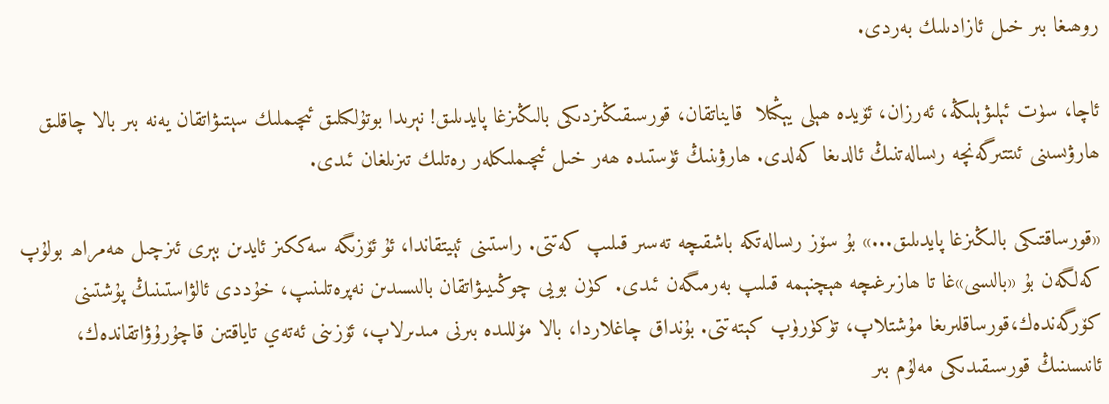روھىغا بىر خىل ئازادىلىك بەردى.

ئاچا، سۈت ئېلىۋېلىڭە، ئەرزان، ئۆيدە ھېلى يېڭىلا  قايناتقان، قورسىقىڭىزدىكى بالىڭىزغا پايدىلىق! نېرىدا بوتۇلكىلىق ئىچىملىك سېتىۋاتقان يەنە بىر بالا چاقلىق ھارۋىسىنى ئىتتىرگەنچە رىسالەتنىڭ ئالدىغا كەلدى. ھارۋىنىڭ ئۈستىدە ھەر خىل ئىچىملىكلەر رەتلىك تىزىلغان ئىدى.

«قورساقتىكى بالىڭىزغا پايدىلىق...» بۇ سۆز رىسالەتكە باشقىچە تەسىر قىلىپ كەتتى. راستىنى ئېيتقاندا، ئۇ ئۆزىگە سەككىز ئايدىن بېرى ئىزچىل ھەمراھ بولۇپ كەلگەن بۇ «بالىسى»غا تا ھازىرغىچە ھېچنېمە قىلىپ بەرمىگەن ئىدى. كۈن بويى چوڭىيىۋاتقان بالىسىدىن نەپرەتلىنىپ، خۇددى ئالۋاستىنىڭ پۇشتىنى كۆرگەندەك،قورساقلىرىغا مۇشتلاپ، تۈكۈرۈپ كېتەتتى. بۇنداق چاغلاردا، بالا مۆللىدە بىرنى مىدىرلاپ، ئۆزىنى ئەتەي تاياقتىن قاچۇرۇۋاتقاندەك، ئانىسىنىڭ قورسىقىدىكى مەلۇم بىر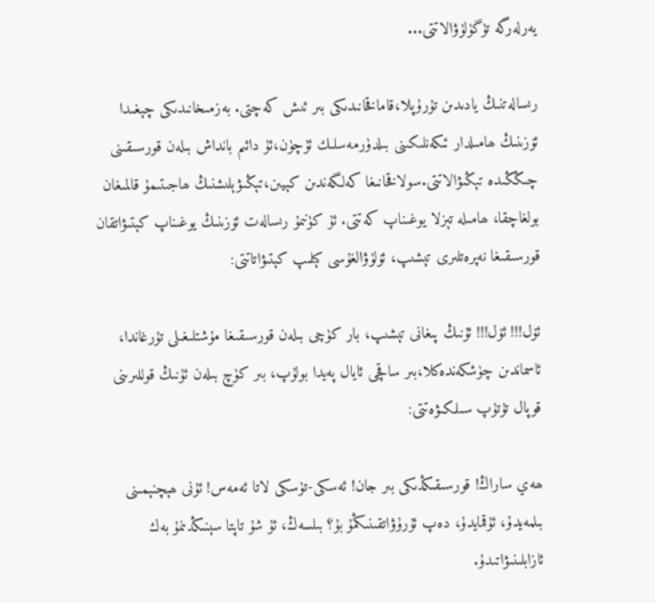يەرلەرگە تۈگۈلۈۋالاتتى...

رىسالەتنىڭ يادىدىن تۇرۇپلا،قاماقخانىدىكى بىر ئىش كەچتى. بەزمىخانىدىكى چېغىدا ئۆزىنىڭ ھامىلدار ئىكەنلىكىنى بىلدۈرمەسلىك ئۈچۈن،ئۇ دائىم بانداش بىلەن قورسىقىنى چىڭڭىدە تېڭىۋالاتتى.سولاقخانىغا كەلگەندىن كېيىن،تېڭىۋېلىشنىڭ ھاجىتىمۇ قالمىغان بولغاچقا، ھامىلە تېزلا يوغىناپ كەتتى. ئۇ كۈنىمۇ رىسالەت ئۆزىنىڭ يوغىناپ كېتىۋاتقان قورسىقىغا نەپرەتلىرى تېشىپ، ئۆلۈۋالغۇسى كېلىپ كېتىۋاتاتتى:

ئۆل!!! ئۆل!!! ئۇنىڭ پىغانى تېشىپ، بار كۈچى بىلەن قورسىقىغا مۇشتلىغىلى تۇرغاندا، ئاسماندىن چۈشكەندەكلا،بىر ساقچى ئايال پەيدا بولۇپ، بىر كۈچ بىلەن ئۇنىڭ قوللىرىنى قوپال تۇتۇپ سىلكىۋەتتى:

ھەي ساراڭ! قورسىقىڭدىكى بىر جان! ئەسكى-تۈسكى لاتا ئەمەس! ئۇنى ھېچنېمىنى بىلمەيدۇ، ئۇقمايدۇ، دەپ ئۇرۇۋاتقىنىڭمۇ بۇ؟ بىلسەڭ، ئۇ شۇ تاپتا سېنىڭدىنمۇ بەك ئازابلىنىۋاتىدۇ.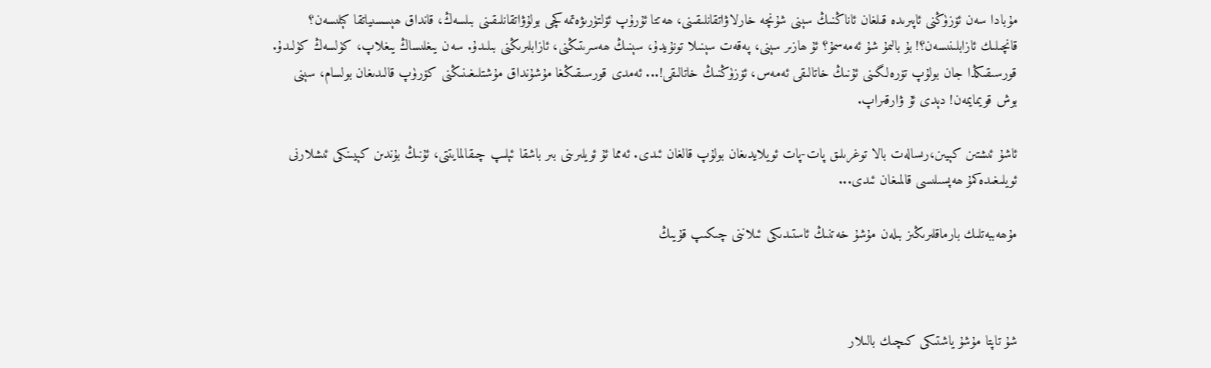مۇبادا سەن ئۆزۈڭنى ئاپىرىدە قىلغان ئاناڭنىڭ سېنى شۇنچە خارلاۋاتقانلىقىنى، ھەتتا ئۇرۇپ ئۆلتۈرىۋەتمەكچى بولۇۋاتقانلىقىنى بىلسەڭ، قانداق ھېسسىياتقا كېلىسەن؟ قانچىلىك ئازابلىنىسەن؟! بۇ بالىمۇ شۇ ئەمەسمۇ؟ ئۇ ھازىر سېنى، پەقەت سېنىلا تونۇيدۇ، سېنىڭ ھەسرىتىڭنى، ئازابلىرىڭنى بىلىدۇ. سەن يىغلىساڭ يىغلاپ، كۈلسەڭ كۈلىدۇ. قورسىقىڭدا جان بولۇپ تۆرەلگىنى ئۇنىڭ خاتالىقى ئەمەس، ئۆزۈڭنىڭ خاتالىقى!... ئەمدى قورسىقىڭغا مۇشۇنداق مۇشتلىغىنىڭنى كۆرۈپ قالىدىغان بولسام، سېنى بوش قويمايمەن! دېدى ئۇ ۋارقىراپ.

ئاشۇ ئىشتىن كېيىن،رىسالەت بالا توغرىلىق پات-پات ئويلايدىغان بولۇپ قالغان ئىدى. ئەمما ئۇ ئويلىرىنى بىر باشقا ئېلىپ چىقالمايتتى، ئۇنىڭ بۇندىن كېيىنكى ئىشلارنى ئويلىغىدەكمۇ ھەپسىلىسى قالمىغان ئىدى...

مۇھەببەتلىك بارماقلىرىڭىز بىلەن مۇشۇ خەتنىڭ ئاستىدىكى ئىلاننى چىكىپ قۇيىڭ



شۇ تاپتا مۇشۇ ياشتىكى كىچىك بالىلار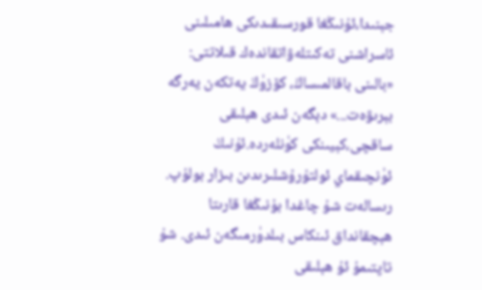جېنىدا،ئۇنىڭغا قورسىقىدىكى ھامىلىنى ئاسراشنى تەكىتلەۋاتقاندەك قىلاتتى: «بالىنى باقالمىساڭ، كۆزۈڭ يەتكەن يەرگە بېرىۋەت...» دېگەن ئىدى ھېلىقى ساقچى،كېيىنكى كۈنلەردە.ئۇنىڭ ئۈنچىقماي ئولتۇرۇشلىرىدىن بىزار بولۇپ. رىسالەت شۇ چاغدا بۇنىڭغا قارىتا ھېچقانداق ئىنكاس بىلدۈرمىگەن ئىدى. شۇ تاپتىمۇ ئۇ ھېلىقى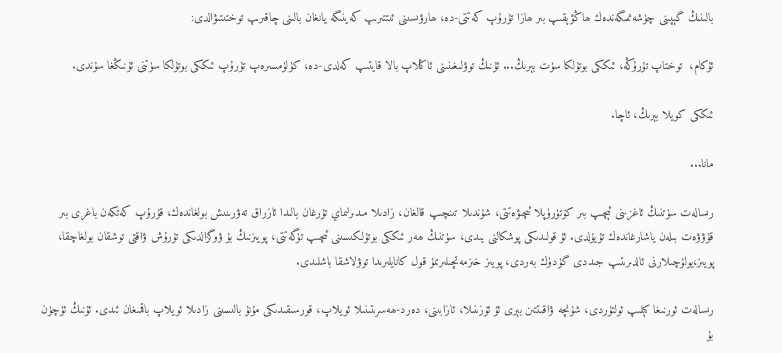بالىنىڭ گېپىنى چۈشەنمىگەندەك ھاڭۋېقىپ بىر ھازا تۇرۇپ كەتتى-دە، ھارۋىسىنى ئىتتىرىپ كەينىگە يانغان بالىنى چاقىرىپ توختىتىۋالدى:

ئۇكام،  توختاپ تۇرۇڭە، ئىككى بوتۇلكا سۈت بېرىڭ... ئۇنىڭ توۋلىغىنىنى ئاڭلاپ بالا قايتىپ كەلدى-دە، كۈلۈمسىرەپ تۇرۇپ ئىككى بوتۇلكا سۈتنى ئۇنىڭغا سۇندى.

ئىككى كويلا بېرىڭ، ئاچا.

مانا...

رىسالەت سۈتنىڭ ئاغزىنى ئېچىپ بىر كۆتۈرۈپلا ئىچىۋەتتى، شۇندىلا تىنچىپ قالغان، زادىلا مىدىرلىماي تۇرغان بالىدا ئازراق تەۋرىنىش بولغاندەك، قۇرۇپ كەتكەن باغرى بىر قۇۋۋەت بىلەن ياشارغاندەك تۇيۇلدى. ئۇ قولىدىكى پوشكالنى يىدى، سۈتنىڭ ھەر ئىككى بوتۇلكىسىنى ئىچىپ تۈگەتتى، پويىزنىڭ بۇ ۋوگزالدىكى تۇرۇش ۋاقتى توشقان بولغاچقا، پويىز،يولۇچىلارنى ئالدىرىتىپ جىددى گۈدۈك بەردى، پويىز خىزمەتچىلىرىمۇ قول كانايلىرىدا توۋلاشقا باشلىدى.

رىسالەت ئورنىغا كېلىپ ئولتۇردى، شۇنچە ۋاقىتتىن بېرى ئۇ ئۆزىنىلا، ئازابىنى، دەرد-ھەسرىتىنىلا ئويلاپ، قورسىقىدىكى مۇنۇ بالىسىنى زادىلا ئويلاپ باقمىغان ئىدى. ئۇنىڭ ئۈچۈن  بۇ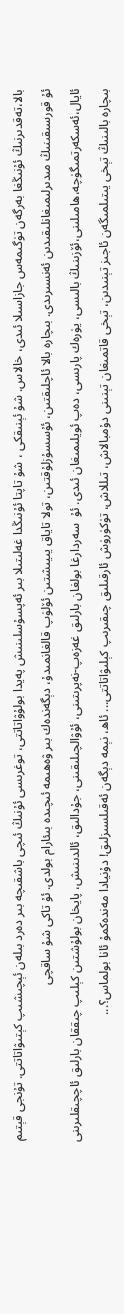بالا،تەقدىرنىڭ ئۇنىڭغا بەرگەن تۈگىمەس جازاسىلا ئىدى، خالاس. شۇ ئېنىقكى ، شۇ تاپتا ئۇنىڭدا غەلىتىلا بىر ئەپسۇسلىنىش پەيدا بولۇۋاتاتتى، توغرىسى ئۇنىڭ ئىچى باشقىچە بىر دەرد بىلەن ئېچىشىپ كېتىۋاتاتتى. تۇنجى قېتىم ئۇ قورسىقىنىڭ مىدىرلىمىغانلىقىدىن ئەنسىرىدى. بىچارە بالا ئاچلىقتىن، ئۇسسۇزلۇقتىن، تولا تاياق يىيىشتىن ئۆلۈپ قالغانمىدۇ، دېگەندەك بىر ۋەھىمە ئىچىدە بىئارام بولدى. ئۇ تاكى شۇ ساقچى ئايال،ئەسكەرتمىگۈچە،ھامىلىنى،ئۆزىنىڭ بالىسى، يۈرەك پارىسى، دەپ ئويلىمىغان ئىدى. ئۇ  سەردارغا بولغان بارلىق غەزەپ-نەپرىتىنى، ئۇۋالچىلىقىنى، جۇدالىق، ئالدىنىش، پايخان بولۇشتىن كېلىپ چىققان بارلىق ئاچچىقلىرىنى بىچارە بالىنىڭ تېخى يىتىلمىگەن ئاجىز تېنىدىن، تېخى قاتمىغان تېنىنى دۇمبالاش، تىللاش، تۈكۈرۈش ئارقىلىق چىقىرىپ كېلىۋاتاتتى... ئاھ، نېمە دېگەن ئەقىلسىزلىق! دۇنيادا مەندەكمۇ ئانا بولماس؟...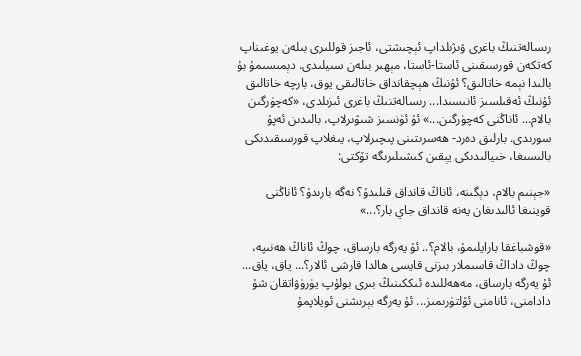رىسالەتنىڭ باغرى ۋىژىلداپ ئېچىشتى، ئاجىز قوللىرى بىلەن يوغىناپ كەتكەن قورسىقىنى ئاستا-ئاستا، مېھىر بىلەن سىيلىدى. دېمىسىمۇ بۇ بالىدا نېمە خاتالىق؟ ئۇنىڭ ھېچقانداق خاتالىقى يوق، بارچە خاتالىق ئۇنىڭ ئەقىلسىز ئانىسىدا... رىسالەتنىڭ باغرى ئىزىلدى، «كەچۈرگىن بالام... ئاناڭنى كەچۈرگىن...» ئۇ ئۈنسىز شىۋىرلاپ، بالىدىن ئەپۇ سورىدى. بارلىق دەرد- ھەسرىتىنى پىچىرلاپ، يىغلاپ قورسىقىدىكى بالىسىغا، خىيالىدىكى يېقىن كىشىلىرىگە تۆكتى:

«جېنىم بالام، دېگىنە، ئاناڭ قانداق قىلىدۇ؟ نەگە بارىدۇ؟ ئاناڭنى قوينىغا ئالىدىغان يەنە قانداق جاي بار؟...»

«قوشباغقا بارايلىمۇ، بالام؟.. ئۇ يەرگە بارساق، چوڭ ئاناڭ ھەنىپە، چوڭ داداڭ قاسىملار بىزنى قايسى ھالدا قارشى ئالار؟... ياق، ياق... ئۇ يەرگە بارساق، مەھەللىدە ئىككىنىڭ بىرى بولۇپ يۈرۈۋاتقان شۇ دادامنى، ئانامنى ئۆلتۈرىمىز... ئۇ يەرگە بېرىشنى ئويلاپمۇ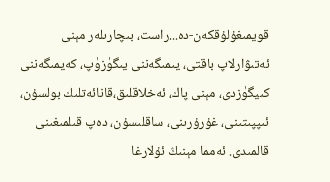قويمىغۇلۇقكەن-دە...راست، بىچارىلەر مېنى ئەتىۋارلاپ باقتى، يىمىگەننى يىگۈزۈپ، كەيمىگەننى كىيگۈزدى، مېنى پاك، ئەخلاقلىق،قانائەتلىك بولسۇن، ئىپپىتىنى، غۇرۇرىنى، ساقلىسۇن، دەپ قىلمىغىنى قالمىدى. ئەمما مېنىڭ ئۇلارغا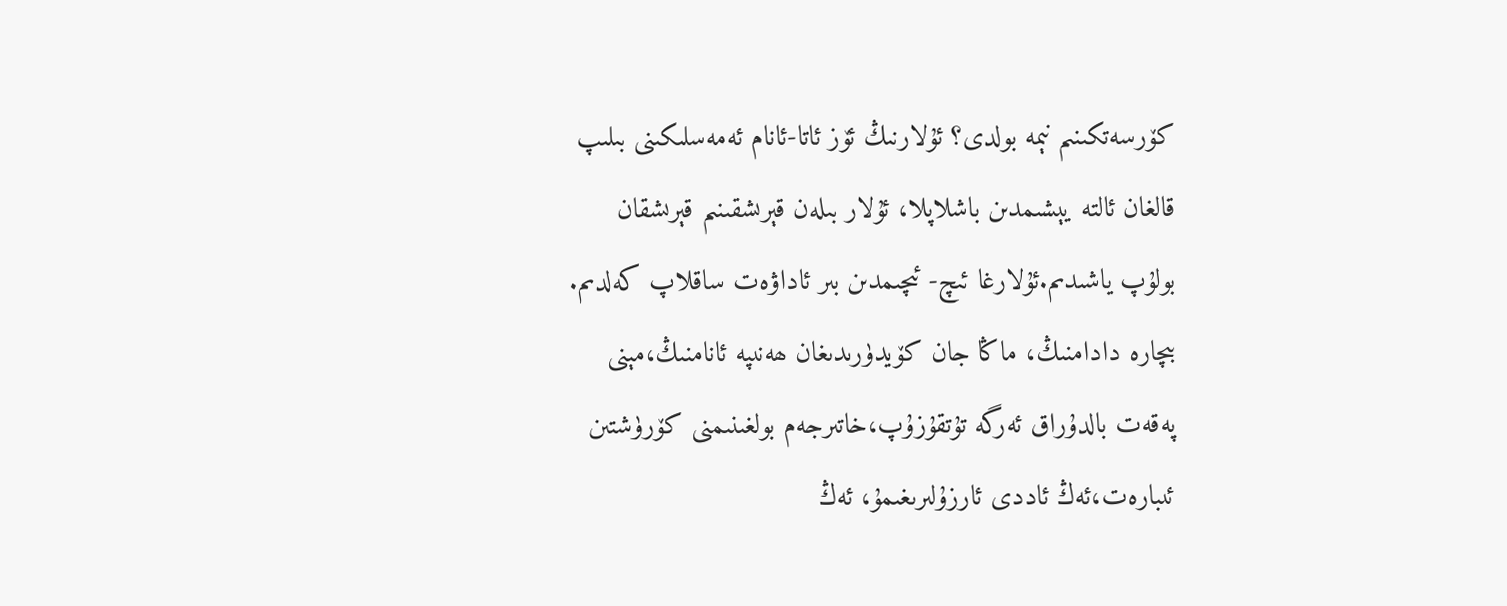كۆرسەتكىنىم نېمە بولدى؟ ئۇلارنىڭ ئۆز ئاتا-ئانام ئەمەسلىكىنى بىلىپ قالغان ئالتە يېشىمدىن باشلاپلا، ئۇلار بىلەن قېرىشقىنىم قېرىشقان بولۇپ ياشىدىم.ئۇلارغا ئىچ- ئىچىمدىن بىر ئاداۋەت ساقلاپ كەلدىم. بىچارە دادامنىڭ، ماڭا جان كۆيدۈرىدىغان ھەنىپە ئانامنىڭ،مېنى پەقەت بالدۇراق ئەرگە تۇتقۇزۇپ،خاتىرجەم بولغىنىمنى كۆرۈشتىن ئىبارەت،ئەڭ ئاددى ئارزۇلىرىغىمۇ، ئەڭ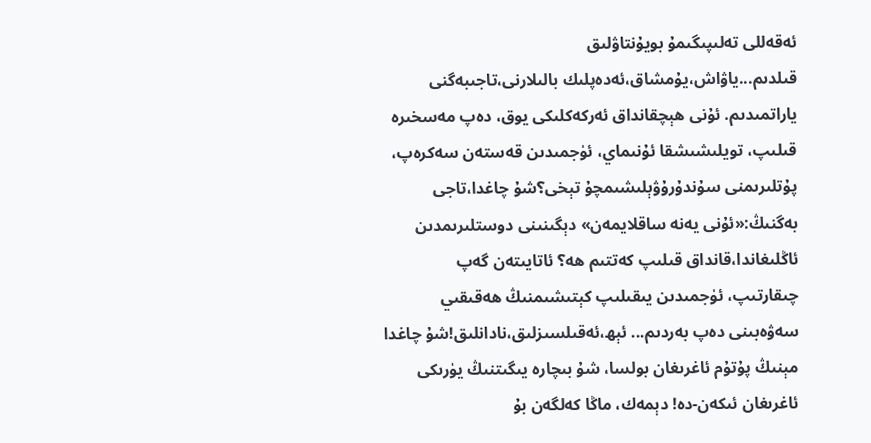ئەقەللى تەلىپىگىمۇ بويۇنتاۋلىق قىلدىم...ياۋاش،يۇمشاق،ئەدەپلىك بالىلارنى،تاجىبەگنى ياراتمىدىم. ئۇنى ھېچقانداق ئەركەكلىكى يوق، دەپ مەسخىرە قىلىپ، تويلىشىشقا ئۇنىماي، ئۈجمىدىن قەستەن سەكرەپ، پۇتلىرىمنى سۇندۇرۇۋېلىشىمچۇ تېخى؟شۇ چاغدا،تاجى بەگنىڭ:«ئۇنى يەنە ساقلايمەن» دېگىنىنى دوستلىرىمدىن ئاڭلىغاندا،قانداق قىلىپ كەتتىم ھە؟ ئاتايىتەن گەپ چىقارتىپ، ئۈجمىدىن يىقىلىپ كېتىشىمنىڭ ھەقىقىي سەۋەبىنى دەپ بەردىم... ئېھ،ئەقىلسىزلىق،نادانلىق!شۇ چاغدا مېنىڭ پۇتۇم ئاغرىغان بولسا، شۇ بىچارە يىگىتنىڭ يۈرىكى ئاغرىغان ئىكەن-دە! دېمەك، ماڭا كەلگەن بۇ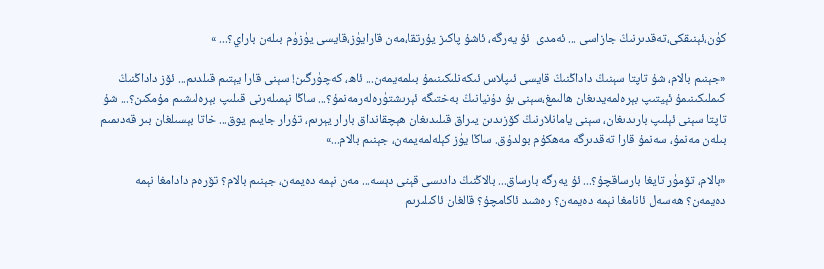كۈن،ئېنىقكى،تەقدىرنىڭ جازاسى ... ئەمدى  ئۇ يەرگە، ئاشۇ پاكىز يۇرتقا،مەن قارايۈز،قايسى يۈزۈم بىلەن باراي؟... »

«جېنىم بالام، شۇ تاپتا سېنىڭ داداڭنىڭ قايسى ئىپلاس ئىكەنلىكىنىمۇ بىلمەيمەن... ئاھ، كەچۈرگىن! سېنى قارا يېتىم قىلدىم... ئۆز داداڭنىڭ كىملىكىنىمۇ ئېيتىپ بېرەلمەيدىغان ھالىمغ،سېنى بۇ دۇنيانىڭ بەختىگە ئېرىشتۈرەلەرمەنمۇ؟... ساڭا نېمىلەرنى قىلىپ بېرەلىشىم مۇمكىن؟... شۇ تاپتا سېنى ئېلىپ بارىدىغان، سېنى يامانلارنىڭ كۆزىدىن يىراق قىلىدىغان ھېچقانداق بارار يېرىم، تۇرار جايىم يوق... خاتا بېسىلغان بىر قەدىمىم بىلەن مەنمۇ، سەنمۇ قارا تەقدىرگە مەھكۇم بولدۇق. ساڭا يۈز كېلەلمەيمەن، جېنىم بالام...»

«بالام، تۆمۈر تايغا بارساقچۇ؟... ئۇ يەرگە بارساق... بالاڭنىڭ دادىسى قېنى دېسە... مەن نېمە دەيمەن، جېنىم بالام؟ تۆرەم دادامغا نېمە دەيمەن؟ ھەسەل ئانامغا نېمە دەيمەن؟ رەشىد ئاكامچۇ؟ قالغان ئاكىلىرىم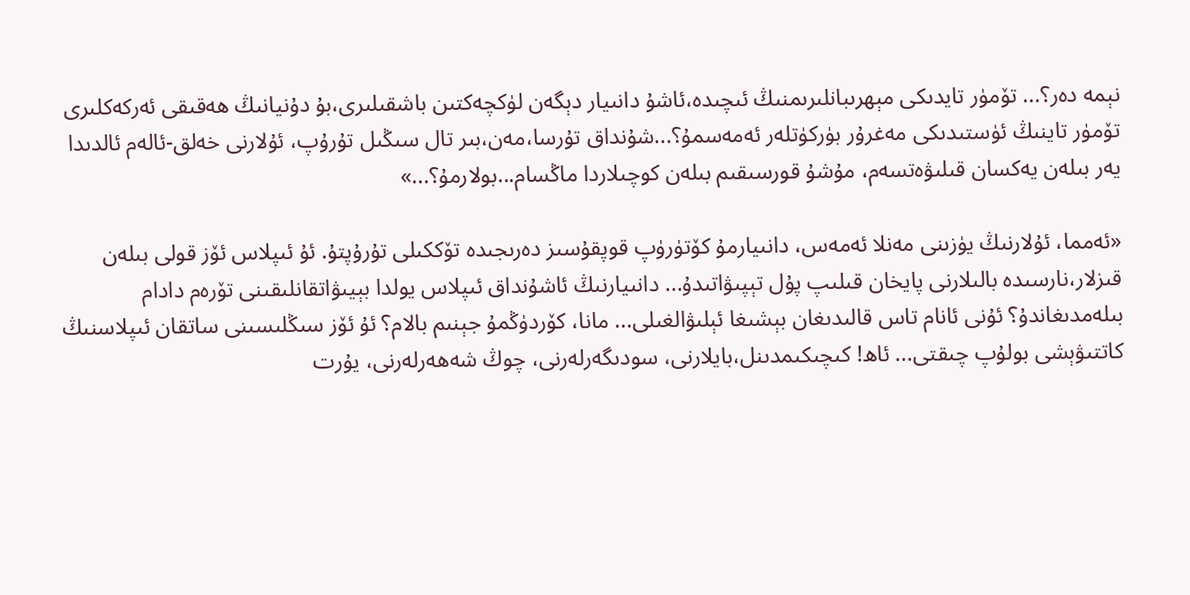نېمە دەر؟... تۆمۈر تايدىكى مېھرىبانلىرىمنىڭ ئىچىدە،ئاشۇ دانىيار دېگەن لۈكچەكتىن باشقىلىرى،بۇ دۇنيانىڭ ھەقىقى ئەركەكلىرى تۆمۈر تاينىڭ ئۈستىدىكى مەغرۇر بۈركۈتلەر ئەمەسمۇ؟...شۇنداق تۇرسا،مەن،بىر تال سىڭىل تۇرۇپ، ئۇلارنى خەلق-ئالەم ئالدىدا يەر بىلەن يەكسان قىلىۋەتسەم، مۇشۇ قورسىقىم بىلەن كوچىلاردا ماڭسام...بولارمۇ؟...»

«ئەمما، ئۇلارنىڭ يۈزىنى مەنلا ئەمەس، دانىيارمۇ كۆتۈرۈپ قوپقۇسىز دەرىجىدە تۆككىلى تۇرۇپتۇ. ئۇ ئىپلاس ئۆز قولى بىلەن قىزلار،نارسىدە بالىلارنى پايخان قىلىپ پۇل تېپىۋاتىدۇ... دانىيارنىڭ ئاشۇنداق ئىپلاس يولدا بېيىۋاتقانلىقىنى تۆرەم دادام بىلەمدىغاندۇ؟ ئۇنى ئانام تاس قالىدىغان بېشىغا ئېلىۋالغىلى... مانا، كۆردۈڭمۇ جېنىم بالام؟ ئۇ ئۆز سىڭلىسىنى ساتقان ئىپلاسنىڭ كاتتىۋېشى بولۇپ چىقتى... ئاھ! كىچىكىمدىنل،بايلارنى، سودىگەرلەرنى، چوڭ شەھەرلەرنى، يۇرت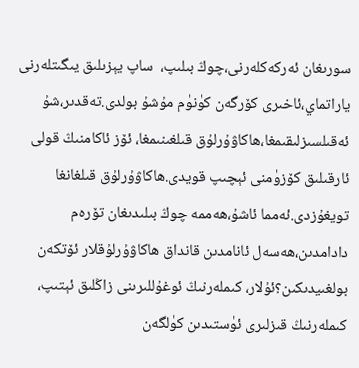سورىغان ئەركەكلەرنى،چوڭ بىلىپ،  ساپ يېزىلىق يىگىتلەرنى ياراتماي،ئاخىرى كۆرگەن كۈنۈم مۇشۇ بولدى.تەقدىر،شۇ ئەقىلسىزلىقىمغا،ھاكاۋۇرلۇق قىلغىنىمغا، ئۆز ئاكامنىڭ قولى ئارقىلىق كۆزۈمنى ئېچىپ قويدى.ھاكاۋۇرلۇق قىلغانغا تويغۇزدى.ئەمما ئاشۇ،ھەممە چوڭ بىلىدىغان تۆرەم دادامدىن،ھەسەل ئانامدىن قانداق ھاكاۋۇرلۇقلار ئۆتكەن بولغىيدىكىن؟ئۇلار، كىملەرنىڭ ئوغۇللىرىنى زاڭلىق ئېتىپ، كىملەرنىڭ قىزلىرى ئۈستىدىن كۈلگەن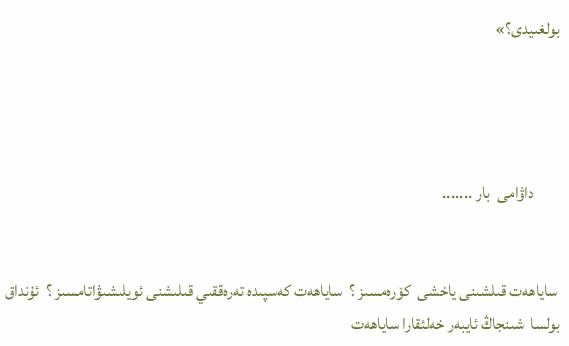بولغىيدى؟»




        داۋامى  بار .......


 ساياھەت قىلشىنى ياخشى  كۆرەمسىز ؟  ساياھەت كەسپىدە تەرەققىي قىلىشنى ئويلىشىۋاتامسىز ؟  ئۇنداق بولسا  شىنجاڭ ئايبەر خەلئقارا ساياھەت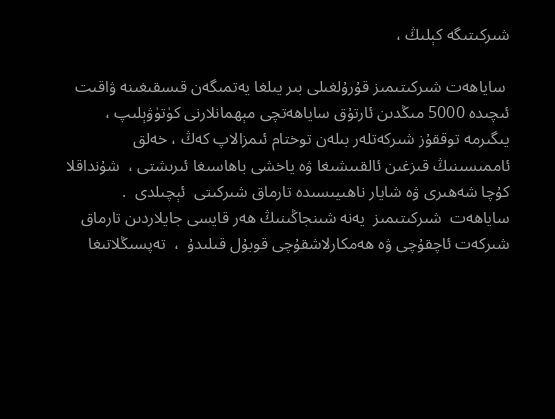شىركىتىگە كېلىڭ ،

 ساياھەت شىركىتىمىز قۇرۇلغىلى بىر يىلغا يەتمىگەن قىسقىغىنە ۋاقىت ئىچىدە 5000 مىڭدىن ئارتۇق ساياھەتچى مېھمانلارنى كۈتۈۋېلىپ ،  يىگىرمە توققۇز شىركەتلەر بىلەن توختام ئىمزالاپ كەڭ ، خەلق ئاممىسىنىڭ قىزغىن ئالقىىشىغا ۋە ياخشى باھاسىغا ئىرىشتى ،  شۇنداقلا كۇچا شەھىرى ۋە شايار ناھىيىسىدە تارماق شىركىتى  ئېچىلدى  . ساياھەت  شىركىتىمىز  يەنە شىنجاڭىنىڭ ھەر قايسى جايلاردىن تارماق شىركەت ئاچقۇچى ۋە ھەمكارلاشقۇچى قوبۇل قىلىدۇ  ،  تەپسىڭلاتىغا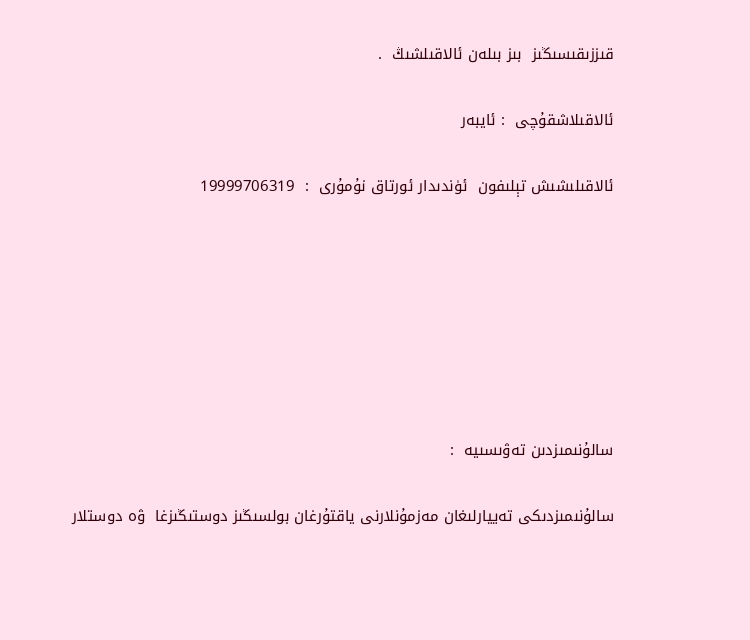قىززىقىسىڭىز  بىز بىلەن ئالاقىلشىڭ  .

ئالاقىلاشقۇچى  : ئايبەر

ئالاقىلىشىش تېلىفون  ئۈندىدار ئورتاق نۇمۇرى  :  19999706319







سالۇنىمىزدىن تەۋىسىيە  :

سالۇنىمىزدىكى تەييارلىغان مەزمۇنلارنى ياقتۇرغان بولسىڭىز دوستىڭىزغا  ۋە دوستلار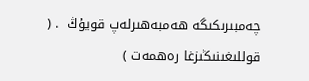چەمبىرىكىگە ھەمبەھىرلەپ قويۇڭ  . ( قوللىغىنىڭىزغا رەھمەت )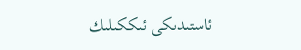ئاستىدىكى ئىككىلىك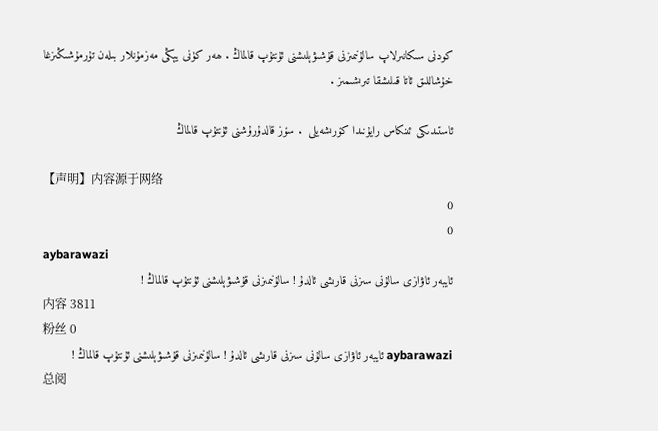كودنى سىكانىرلاپ سالۇنىمىزنى قۇشىۋېلىشنى ئۇنتۇپ قالماڭ . ھەر كۈنى يېڭى مەزمۇنلار بىلەن تۇرمۇشىڭىزغا خۇشاللىق ئاتا قىلىشقا تىرىشىمىز .

ئاستىدىكى ئىنكاس رايۇنىدا كۆرىشەيلى  . سۆز قالدۇرۇشنى ئۇنتۇپ قالماڭ

【声明】内容源于网络
0
0
aybarawazi
ئايبەر ئاۋازى سالۇنى سىزنى قارىشى ئالدۇ ! سالۇنىمىزنى قۇشىۋېلىشنى ئۇنتۇپ قالماڭ !
内容 3811
粉丝 0
aybarawazi ئايبەر ئاۋازى سالۇنى سىزنى قارىشى ئالدۇ ! سالۇنىمىزنى قۇشىۋېلىشنى ئۇنتۇپ قالماڭ !
总阅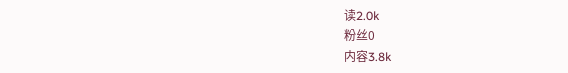读2.0k
粉丝0
内容3.8k